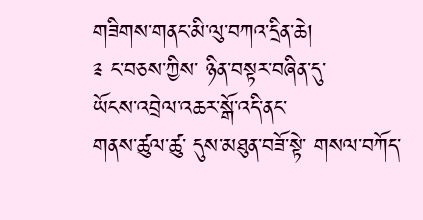གཟིགས་གནང་མི་ལུ་བཀའ་དྲིན་ཆེ།
༉ ང་བཅས་ཀྱིས་ ཉིན་བསྟར་བཞིན་དུ་
ཡོངས་འབྲེལ་འཆར་སྒོ་འདི་ནང་
གནས་ཚུལ་ཚུ་ དུས་མཐུན་བཟོ་སྟེ་ གསལ་བཀོད་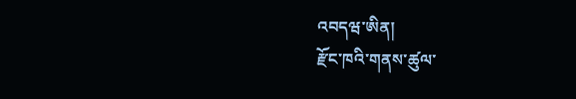འབདཝ་ཨིན།
རྫོང་ཁའི་གནས་ཚུལ་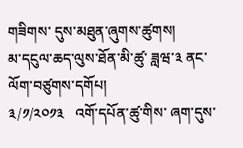གཟིགས་ དུས་མཐུན་ཞུགས་ཚུགས།
མ་དངུལ་ཆད་ལུས་ཐོན་མི་ཚུ་ ཟླཝ་༣ ནང་ ལོག་བཙུགས་དགོཔ།
༣/༡/༢༠༡༣   འགོ་དཔོན་ཚུ་གིས་ ཞག་དུས་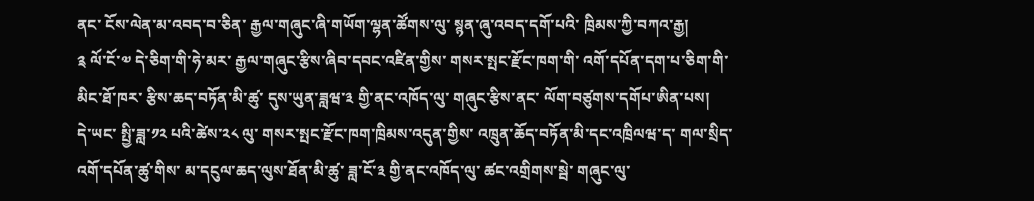ནང་ ངོས་ལེན་མ་འབད་བ་ཅིན་ རྒྱལ་གཞུང་ཞི་གཡོག་ལྷན་ཚོགས་ལུ་ སྙན་ཞུ་འབད་དགོ་པའི་ ཁྲིམས་ཀྱི་བཀའ་རྒྱ།
༉ ལོ་ངོ་༧ དེ་ཅིག་གི་ཧེ་མར་ རྒྱལ་གཞུང་རྩིས་ཞིབ་དབང་འཛིན་གྱིས་ གསར་སྤང་རྫོང་ཁག་གི་ འགོ་དཔོན་དག་པ་ཅིག་གི་ མིང་ཐོ་ཁར་ རྩིས་ཆད་བཏོན་མི་ཚུ་ དུས་ཡུན་ཟླཝ་༣ གྱི་ནང་འཁོད་ལུ་ གཞུང་རྩིས་ནང་ ལོག་བཙུགས་དགོཔ་ཨིན་པས།
དེ་ཡང་ སྤྱི་ཟླ་༡༢ པའི་ཚེས་༢༨ ལུ་ གསར་སྤང་རྫོང་ཁག་ཁྲིམས་འདུན་གྱིས་ འཁྲུན་ཆོད་བཏོན་མི་དང་འཁྲིལཝ་ད་ གལ་སྲིད་ འགོ་དཔོན་ཚུ་གིས་ མ་དངུལ་ཆད་ལུས་ཐོན་མི་ཚུ་ ཟླ་ངོ་༣ གྱི་ནང་འཁོད་ལུ་ ཚང་འགྲིགས་སྦེ་ གཞུང་ལུ་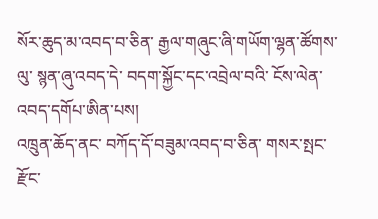སོར་ཆུད་མ་འབད་བ་ཅིན་ རྒྱལ་གཞུང་ཞི་གཡོག་ལྷན་ཚོགས་ལུ་ སྙན་ཞུ་འབད་དེ་ བདག་སྐྱོང་དང་འབྲེལ་བའི་ ངོས་ལེན་འབད་དགོཔ་ཨིན་པས།
འཁྲུན་ཆོད་ནང་ བཀོད་དོ་བཟུམ་འབད་བ་ཅིན་ གསར་སྤང་རྫོང་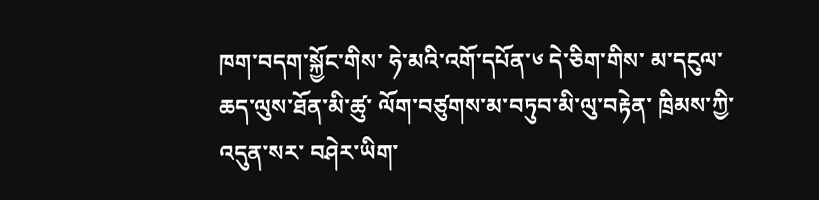ཁག་བདག་སྐྱོང་གིས་ ཧེ་མའི་འགོ་དཔོན་༦ དེ་ཅིག་གིས་ མ་དངུལ་ཆད་ལུས་ཐོན་མི་ཚུ་ ལོག་བཙུགས་མ་བཏུབ་མི་ལུ་བརྟེན་ ཁྲིམས་ཀྱི་འདུན་སར་ བཤེར་ཡིག་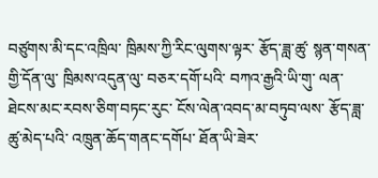བཙུགས་མི་དང་འཁྲིལ་ ཁྲིམས་ཀྱི་རིང་ལུགས་ལྟར་ རྩོད་ཟླ་ཚུ་ སྙན་གསན་གྱི་དོན་ལུ་ ཁྲིམས་འདུན་ལུ་ བཅར་དགོ་པའི་ བཀའ་རྒྱའི་ཡི་གུ་ ལན་ཐེངས་མང་རབས་ཅིག་བཏང་རུང་ ངོས་ལེན་འབད་མ་བཏུབ་ལས་ རྩོད་ཟླ་ཚུ་མེད་པའི་ འཁྲུན་ཆོད་གནང་དགོཔ་ ཐོན་ཡི་ཟེར་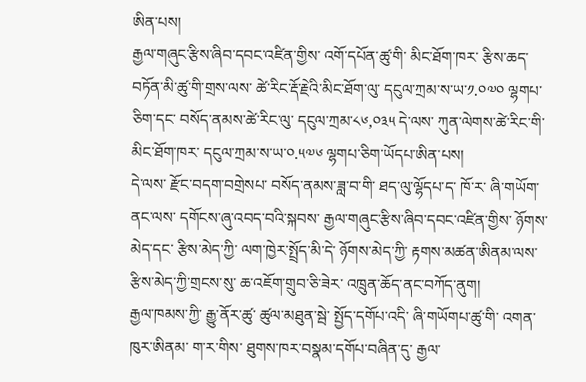ཨིན་པས།
རྒྱལ་གཞུང་རྩིས་ཞིབ་དབང་འཛིན་གྱིས་ འགོ་དཔོན་ཚུ་གི་ མིང་ཐོག་ཁར་ རྩིས་ཆད་བཏོན་མི་ཚུ་གི་གྲས་ལས་ ཚེ་རིང་རྡོ་རྗེའི་མིང་ཐོག་ལུ་ དངུལ་ཀྲམ་ས་ཡ་༡.༠༧༠ ལྷགཔ་ཅིག་དང་ བསོད་ནམས་ཚེ་རིང་ལུ་ དངུལ་ཀྲམ་༨༦,༠༣༥ དེ་ལས་ ཀུན་ལེགས་ཚེ་རིང་གི་ མིང་ཐོག་ཁར་ དངུལ་ཀྲམ་ས་ཡ་༠.༥༧༦ ལྷགཔ་ཅིག་ཡོདཔ་ཨིན་པས།
དེ་ལས་ རྫོང་བདག་བགྲེསཔ་ བསོད་ནམས་ཟླ་བ་གི་ ཐད་ལུ་ལྷོདཔ་ད་ ཁོ་ར་ ཞི་གཡོག་ནང་ལས་ དགོངས་ཞུ་འབད་བའི་སྐབས་ རྒྱལ་གཞུང་རྩིས་ཞིབ་དབང་འཛིན་གྱིས་ ཉོགས་མེད་དང་ རྩིས་མེད་ཀྱི་ ལག་ཁྱེར་སྤྲོད་མི་དེ་ ཉོགས་མེད་ཀྱི་ རྟགས་མཚན་ཨིནམ་ལས་ རྩིས་མེད་ཀྱི་གྲངས་སུ་ ཆ་འཇོག་གྲུབ་ཅི་ཟེར་ འཁྲུན་ཆོད་ནང་བཀོད་ནུག།
རྒྱལ་ཁམས་ཀྱི་ རྒྱུ་ནོར་ཚུ་ ཚུལ་མཐུན་སྦེ་ སྤྱོད་དགོཔ་འདི་ ཞི་གཡོགཔ་ཚུ་གི་ འགན་ཁུར་ཨིནམ་ ག་ར་གིས་ ཐུགས་ཁར་བསྣམ་དགོཔ་བཞིན་དུ་ རྒྱལ་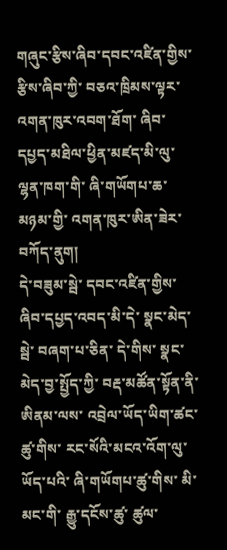གཞུང་རྩིས་ཞིབ་དབང་འཛིན་གྱིས་ རྩིས་ཞིབ་ཀྱི་ བཅའ་ཁྲིམས་ལྟར་ འགན་ཁུར་འབག་ཐོག་ ཞིབ་དཔྱད་མཐིལ་ཕྱིན་མཛད་མི་ལུ་ ལྷན་ཁག་གི་ ཞི་གཡོགཔ་ཆ་མཉམ་གྱི་ འགན་ཁུར་ཨིན་ཟེར་བཀོད་ནུག།
དེ་བཟུམ་སྦེ་ དབང་འཛིན་གྱིས་ ཞིབ་དཔྱད་འབད་མི་དེ་ སྣང་མེད་སྦེ་ བཞག་པ་ཅིན་ དེ་གིས་ སྣང་མེད་བྱ་སྤྱོད་ཀྱི་ བརྡ་མཚོན་སྟོན་ནི་ཨིནམ་ལས་ འབྲེལ་ཡོད་ཡིག་ཚང་ཚུ་གིས་ རང་སོའི་མངའ་འོག་ལུ་ཡོད་པའི་ ཞི་གཡོགཔ་ཚུ་གིས་ མི་མང་གི་ རྒྱུ་དངོས་ཚུ་ ཚུལ་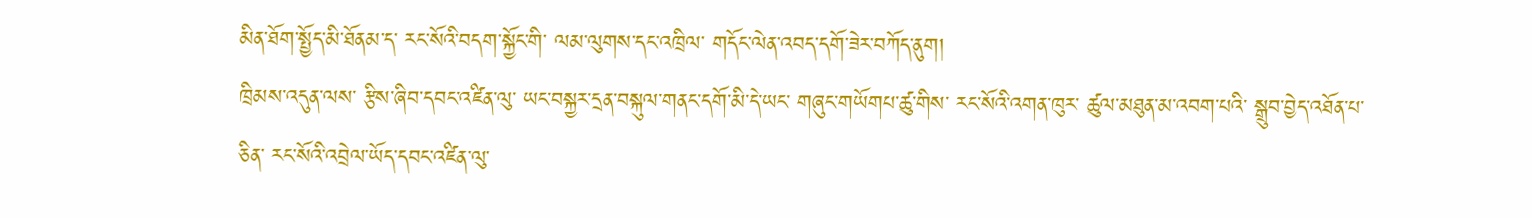མིན་ཐོག་སྤྱོད་མི་ཐོནམ་ད་ རང་སོའི་བདག་སྐྱོང་གི་ ལམ་ལུགས་དང་འཁྲིལ་ གདོང་ལེན་འབད་དགོ་ཟེར་བཀོད་ནུག།
ཁྲིམས་འདུན་ལས་ རྩིས་ཞིབ་དབང་འཛིན་ལུ་ ཡང་བསྐྱར་དྲན་བསྐུལ་གནང་དགོ་མི་དེ་ཡང་ གཞུང་གཡོགཔ་ཚུ་གིས་ རང་སོའི་འགན་ཁུར་ ཚུལ་མཐུན་མ་འབག་པའི་ སྒྲུབ་བྱེད་འཐོན་པ་ཅིན་ རང་སོའི་འབྲེལ་ཡོད་དབང་འཛིན་ལུ་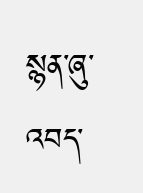སྙན་ཞུ་འབད་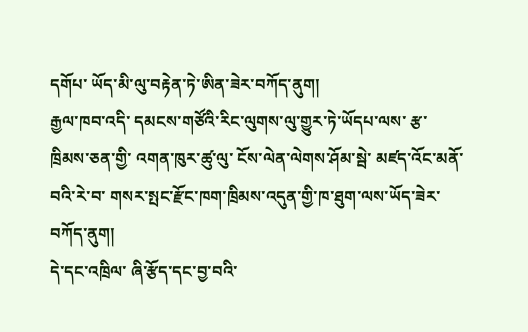དགོཔ་ ཡོད་མི་ལུ་བརྟེན་ཏེ་ཨིན་ཟེར་བཀོད་ནུག།
རྒྱལ་ཁབ་འདི་ དམངས་གཙོའི་རིང་ལུགས་ལུ་གྱུར་ཏེ་ཡོདཔ་ལས་ རྩ་ཁྲིམས་ཅན་གྱི་ འགན་ཁུར་ཚུ་ལུ་ ངོས་ལེན་ལེགས་ཤོམ་སྦེ་ མཛད་འོང་མནོ་བའི་རེ་བ་ གསར་སྤང་རྫོང་ཁག་ཁྲིམས་འདུན་གྱི་ཁ་ཐུག་ལས་ཡོད་ཟེར་བཀོད་ནུག།
དེ་དང་འཁྲིལ་ ཞི་རྩོད་དང་བྱ་བའི་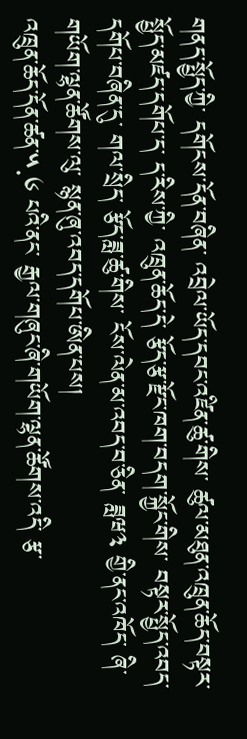གནད་སྤྱོད་ཀྱི་ དགོངས་དོན་བཞིན་ འབྲེལ་ཡོད་དབང་འཛིན་ཚུ་གིས་ ཚུལ་མཐུན་འཁྲུན་ཆོད་བསྟར་སྤྱོད་མཛད་དགོཔ་ད་ ད་རིས་ཀྱི་ འཁྲུན་ཆོད་དེ་ རྩོད་རྩ་རྫོང་ཁག་བདག་སྐྱོང་གིས་ བསྟར་སྤྱོད་འབད་དགོཔ་བཞིན་དུ་ གལ་སྲིད་ རྩོད་ཟླ་ཚུ་གིས་ ངོས་ལེན་མ་འབད་བ་ཅིན་ ཟླཝ༣ གྱི་ནང་འཁོད་ ཞི་གཡོག་ལྷན་ཚོགས་ལུ་ སྙན་ཞུ་འབད་དགོཔ་ཨིན་པས།
འཁྲུན་ཆོད་དོན་ཚན་༥.༦ པའི་ནང་ རྒྱལ་གཞུང་ཞི་གཡོག་ལྷན་ཚོགས་འདི་ རྩ་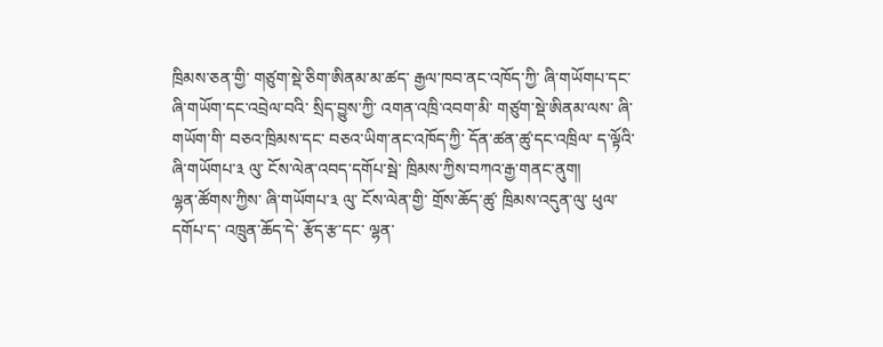ཁྲིམས་ཅན་གྱི་ གཙུག་སྡེ་ཅིག་ཨིནམ་མ་ཚད་ རྒྱལ་ཁབ་ནང་འཁོད་ཀྱི་ ཞི་གཡོགཔ་དང་ ཞི་གཡོག་དང་འབྲེལ་བའི་ སྲིད་བྱུས་ཀྱི་ འགན་འཁྲི་འབག་མི་ གཙུག་སྡེ་ཨིནམ་ལས་ ཞི་གཡོག་གི་ བཅའ་ཁྲིམས་དང་ བཅའ་ཡིག་ནང་འཁོད་ཀྱི་ དོན་ཚན་ཚུ་དང་འཁྲིལ་ ད་ལྟོའི་ཞི་གཡོགཔ་༣ ལུ་ ངོས་ལེན་འབད་དགོཔ་སྦེ་ ཁྲིམས་ཀྱིས་བཀའ་རྒྱ་གནང་ནུག།
ལྷན་ཚོགས་ཀྱིས་ ཞི་གཡོགཔ་༣ ལུ་ ངོས་ལེན་གྱི་ གྲོས་ཆོད་ཚུ་ ཁྲིམས་འདུན་ལུ་ ཕུལ་དགོཔ་ད་ འཁྲུན་ཆོད་དེ་ རྩོད་རྩ་དང་ ལྷན་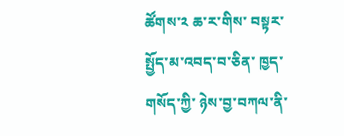ཚོགས་༢ ཆ་ར་གིས་ བསྟར་སྤྱོད་མ་འབད་བ་ཅིན་ ཁྱད་གསོད་ཀྱི་ ཉེས་བྱ་བཀལ་ནི་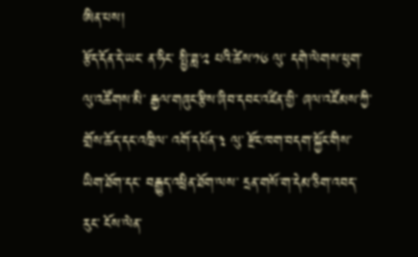ཨིན་པས།
རྩོད་དོན་དེ་ཡང་ ན་ཧིང་ སྤྱི་ཟླ་༢ པའི་ཚེས་༡༦ ལུ་ དགེ་ལེགས་ཕུག་ལུ་འཚོགས་མི་ རྒྱལ་གཞུང་རྩིས་ཞིབ་དབང་འཛིན་གྱི་ ཞལ་འཛོམས་ཀྱི་ གྲོས་ཆོད་དང་འཁྲིལ་ འགོ་དཔོན་༣ ལུ་ རྫོང་ཁག་བདག་སྐྱོང་གིས་ ཡིག་ཐོག་དང་ བརྒྱུད་འཕྲིན་ཐོག་ལས་ དྲན་གསོ་ག་དེམ་ཅིག་འབད་རུང་ ངོས་ལེན་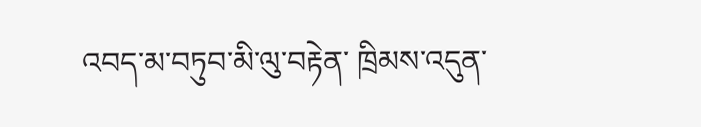འབད་མ་བཏུབ་མི་ལུ་བརྟེན་ ཁྲིམས་འདུན་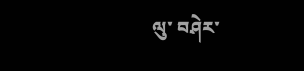ལུ་ བཤེར་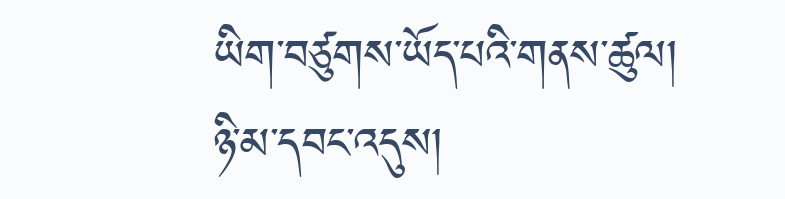ཡིག་བཙུགས་ཡོད་པའི་གནས་ཚུལ།
ཉི་མ་དབང་འདུས།